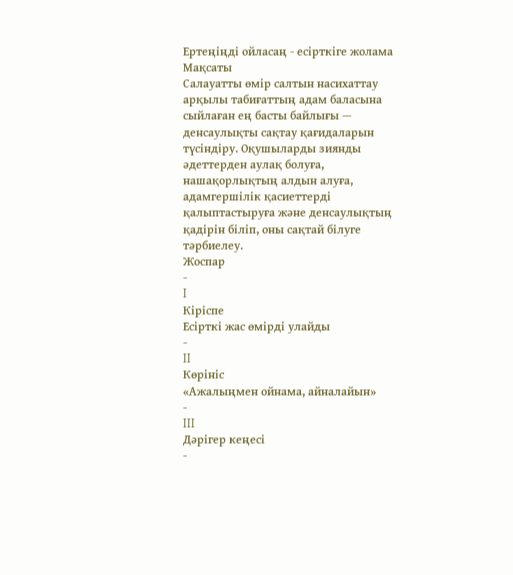Ертеңіңді ойласаң - есірткіге жолама
Мақсаты
Салауатты өмір салтын насихаттау арқылы табиғаттың адам баласына сыйлаған ең басты байлығы — денсаулықты сақтау қағидаларын түсіндіру. Оқушыларды зиянды әдеттерден аулақ болуға, нашақорлықтың алдын алуға, адамгершілік қасиеттерді қалыптастыруға және денсаулықтың қадірін біліп, оны сақтай білуге тәрбиелеу.
Жоспар
-
I
Кіріспе
Есірткі жас өмірді улайды
-
II
Көрініс
«Ажалыңмен ойнама, айналайын»
-
III
Дәрігер кеңесі
-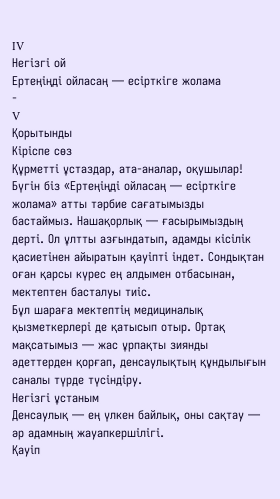IV
Негізгі ой
Ертеңіңді ойласаң — есірткіге жолама
-
V
Қорытынды
Кіріспе сөз
Құрметті ұстаздар, ата-аналар, оқушылар! Бүгін біз «Ертеңіңді ойласаң — есірткіге жолама» атты тәрбие сағатымызды бастаймыз. Нашақорлық — ғасырымыздың дерті. Ол ұлтты азғындатып, адамды кісілік қасиетінен айыратын қауіпті індет. Сондықтан оған қарсы күрес ең алдымен отбасынан, мектептен басталуы тиіс.
Бұл шараға мектептің медициналық қызметкерлері де қатысып отыр. Ортақ мақсатымыз — жас ұрпақты зиянды әдеттерден қорғап, денсаулықтың құндылығын саналы түрде түсіндіру.
Негізгі ұстаным
Денсаулық — ең үлкен байлық, оны сақтау — әр адамның жауапкершілігі.
Қауіп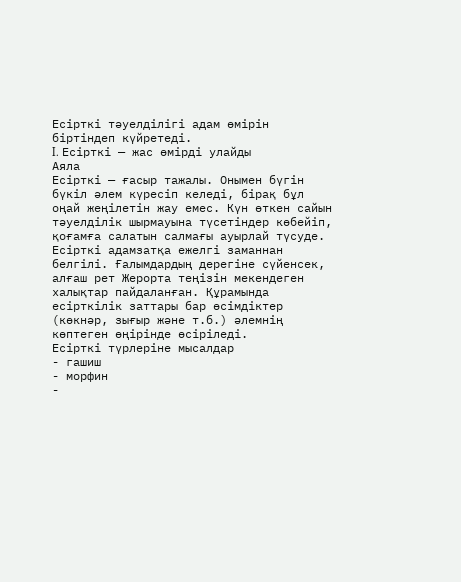Есірткі тәуелділігі адам өмірін біртіндеп күйретеді.
I. Есірткі — жас өмірді улайды
Аяла
Есірткі — ғасыр тажалы. Онымен бүгін бүкіл әлем күресіп келеді, бірақ бұл оңай жеңілетін жау емес. Күн өткен сайын тәуелділік шырмауына түсетіндер көбейіп, қоғамға салатын салмағы ауырлай түсуде.
Есірткі адамзатқа ежелгі заманнан белгілі. Ғалымдардың дерегіне сүйенсек, алғаш рет Жерорта теңізін мекендеген халықтар пайдаланған. Құрамында есірткілік заттары бар өсімдіктер (көкнәр, зығыр және т.б.) әлемнің көптеген өңірінде өсіріледі.
Есірткі түрлеріне мысалдар
- гашиш
- морфин
-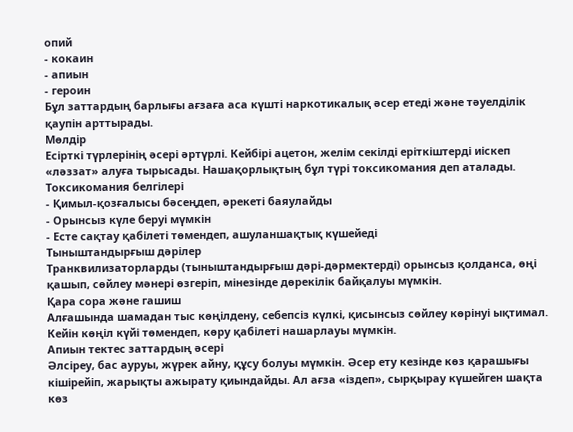опий
- кокаин
- апиын
- героин
Бұл заттардың барлығы ағзаға аса күшті наркотикалық әсер етеді және тәуелділік қаупін арттырады.
Мөлдір
Есірткі түрлерінің әсері әртүрлі. Кейбірі ацетон, желім секілді еріткіштерді иіскеп «ләззат» алуға тырысады. Нашақорлықтың бұл түрі токсикомания деп аталады.
Токсикомания белгілері
- Қимыл-қозғалысы бәсеңдеп, әрекеті баяулайды
- Орынсыз күле беруі мүмкін
- Есте сақтау қабілеті төмендеп, ашуланшақтық күшейеді
Тыныштандырғыш дәрілер
Транквилизаторларды (тыныштандырғыш дәрі-дәрмектерді) орынсыз қолданса, өңі қашып, сөйлеу мәнері өзгеріп, мінезінде дөрекілік байқалуы мүмкін.
Қара сора және гашиш
Алғашында шамадан тыс көңілдену, себепсіз күлкі, қисынсыз сөйлеу көрінуі ықтимал. Кейін көңіл күйі төмендеп, көру қабілеті нашарлауы мүмкін.
Апиын тектес заттардың әсері
Әлсіреу, бас ауруы, жүрек айну, құсу болуы мүмкін. Әсер ету кезінде көз қарашығы кішірейіп, жарықты ажырату қиындайды. Ал ағза «іздеп», сырқырау күшейген шақта көз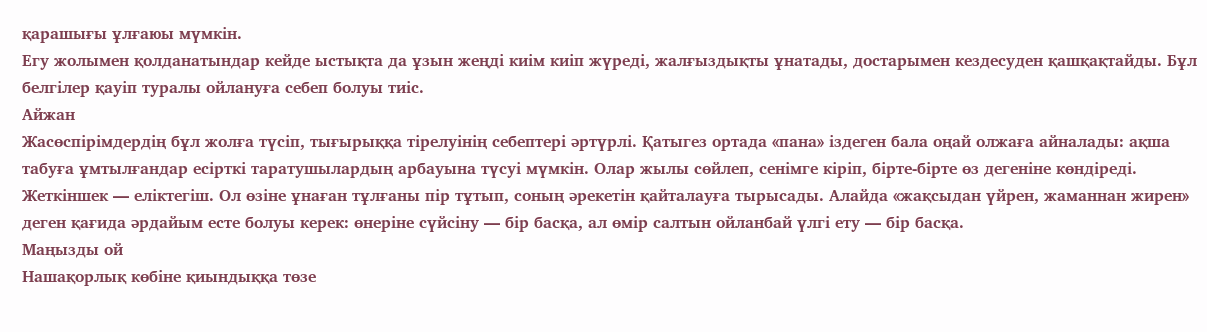қарашығы ұлғаюы мүмкін.
Егу жолымен қолданатындар кейде ыстықта да ұзын жеңді киім киіп жүреді, жалғыздықты ұнатады, достарымен кездесуден қашқақтайды. Бұл белгілер қауіп туралы ойлануға себеп болуы тиіс.
Айжан
Жасөспірімдердің бұл жолға түсіп, тығырыққа тірелуінің себептері әртүрлі. Қатыгез ортада «пана» іздеген бала оңай олжаға айналады: ақша табуға ұмтылғандар есірткі таратушылардың арбауына түсуі мүмкін. Олар жылы сөйлеп, сенімге кіріп, бірте-бірте өз дегеніне көндіреді.
Жеткіншек — еліктегіш. Ол өзіне ұнаған тұлғаны пір тұтып, соның әрекетін қайталауға тырысады. Алайда «жақсыдан үйрен, жаманнан жирен» деген қағида әрдайым есте болуы керек: өнеріне сүйсіну — бір басқа, ал өмір салтын ойланбай үлгі ету — бір басқа.
Маңызды ой
Нашақорлық көбіне қиындыққа төзе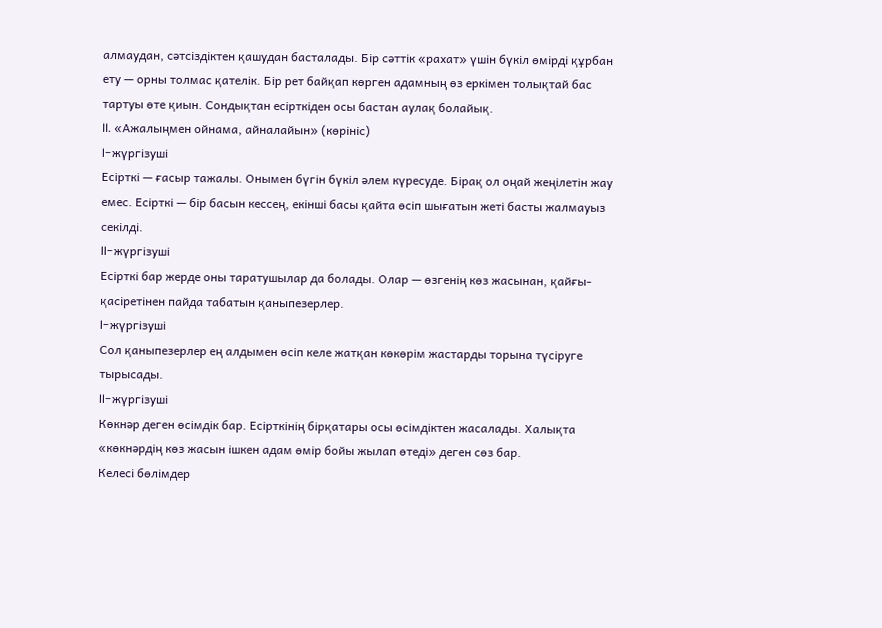алмаудан, сәтсіздіктен қашудан басталады. Бір сәттік «рахат» үшін бүкіл өмірді құрбан ету — орны толмас қателік. Бір рет байқап көрген адамның өз еркімен толықтай бас тартуы өте қиын. Сондықтан есірткіден осы бастан аулақ болайық.
II. «Ажалыңмен ойнама, айналайын» (көрініс)
I-жүргізуші
Есірткі — ғасыр тажалы. Онымен бүгін бүкіл әлем күресуде. Бірақ ол оңай жеңілетін жау емес. Есірткі — бір басын кессең, екінші басы қайта өсіп шығатын жеті басты жалмауыз секілді.
II-жүргізуші
Есірткі бар жерде оны таратушылар да болады. Олар — өзгенің көз жасынан, қайғы-қасіретінен пайда табатын қаныпезерлер.
I-жүргізуші
Сол қаныпезерлер ең алдымен өсіп келе жатқан көкөрім жастарды торына түсіруге тырысады.
II-жүргізуші
Көкнәр деген өсімдік бар. Есірткінің бірқатары осы өсімдіктен жасалады. Халықта «көкнәрдің көз жасын ішкен адам өмір бойы жылап өтеді» деген сөз бар.
Келесі бөлімдер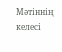Мәтіннің келесі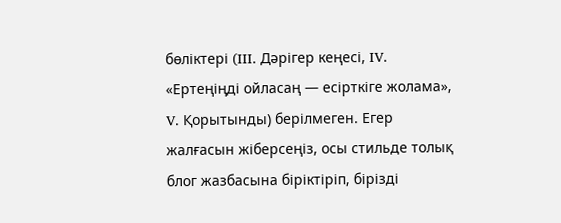бөліктері (III. Дәрігер кеңесі, IV. «Ертеңіңді ойласаң — есірткіге жолама», V. Қорытынды) берілмеген. Егер жалғасын жіберсеңіз, осы стильде толық блог жазбасына біріктіріп, бірізді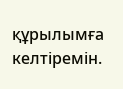құрылымға келтіремін.